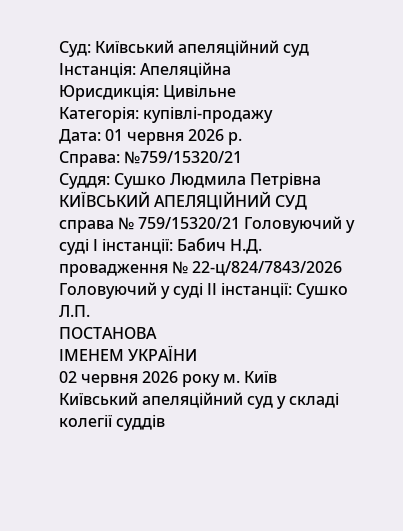Суд: Київський апеляційний суд
Інстанція: Апеляційна
Юрисдикція: Цивільне
Категорія: купівлі-продажу
Дата: 01 червня 2026 р.
Справа: №759/15320/21
Суддя: Сушко Людмила Петрівна
КИЇВСЬКИЙ АПЕЛЯЦІЙНИЙ СУД
справа № 759/15320/21 Головуючий у суді І інстанції: Бабич Н.Д.
провадження № 22-ц/824/7843/2026 Головуючий у суді ІІ інстанції: Сушко Л.П.
ПОСТАНОВА
ІМЕНЕМ УКРАЇНИ
02 червня 2026 року м. Київ
Київський апеляційний суд у складі колегії суддів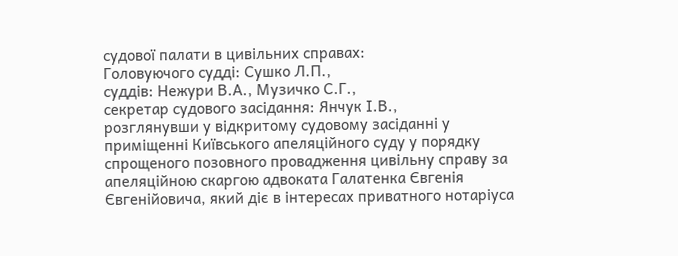судової палати в цивільних справах:
Головуючого судді: Сушко Л.П.,
суддів: Нежури В.А., Музичко С.Г.,
секретар судового засідання: Янчук І.В.,
розглянувши у відкритому судовому засіданні у приміщенні Київського апеляційного суду у порядку спрощеного позовного провадження цивільну справу за апеляційною скаргою адвоката Галатенка Євгенія Євгенійовича, який діє в інтересах приватного нотаріуса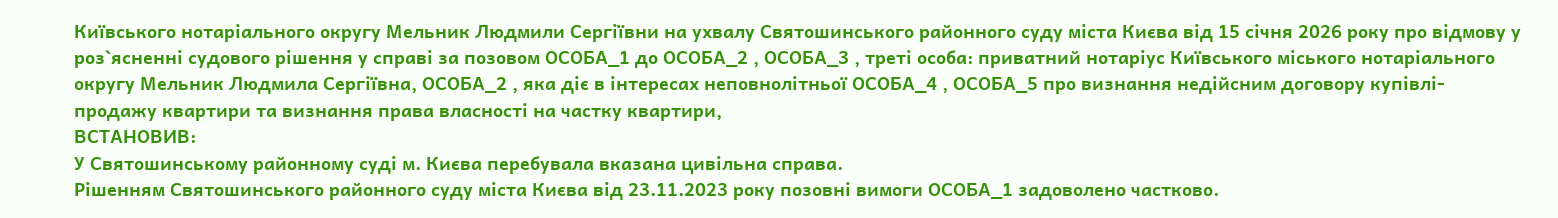Київського нотаріального округу Мельник Людмили Сергіївни на ухвалу Святошинського районного суду міста Києва від 15 січня 2026 року про відмову у роз`ясненні судового рішення у справі за позовом ОСОБА_1 до ОСОБА_2 , ОСОБА_3 , треті особа: приватний нотаріус Київського міського нотаріального округу Мельник Людмила Сергіївна, ОСОБА_2 , яка діє в інтересах неповнолітньої ОСОБА_4 , ОСОБА_5 про визнання недійсним договору купівлі- продажу квартири та визнання права власності на частку квартири,
ВСТАНОВИВ:
У Святошинському районному суді м. Києва перебувала вказана цивільна справа.
Рішенням Святошинського районного суду міста Києва від 23.11.2023 року позовні вимоги ОСОБА_1 задоволено частково.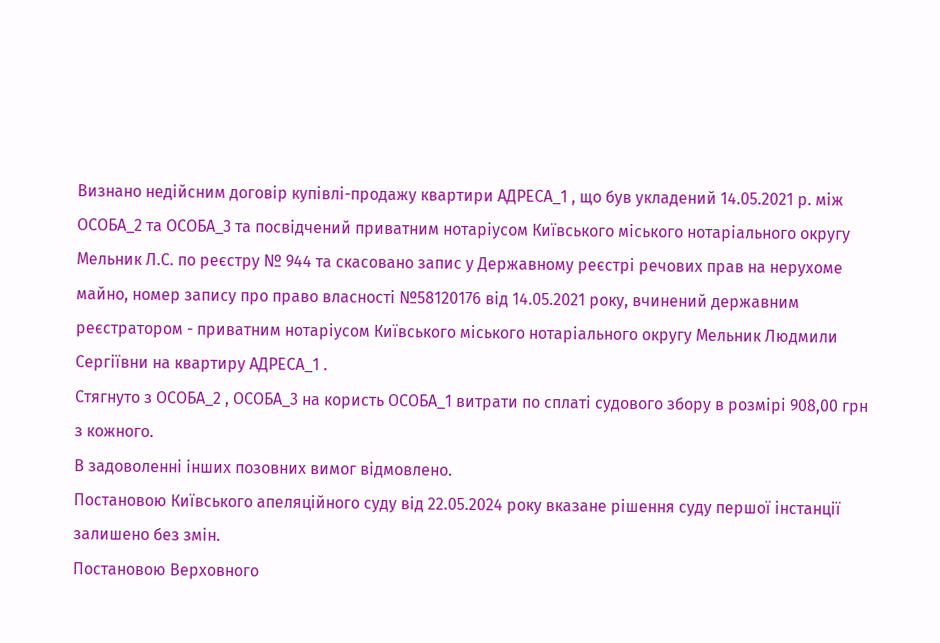Визнано недійсним договір купівлі-продажу квартири АДРЕСА_1 , що був укладений 14.05.2021 р. між ОСОБА_2 та ОСОБА_3 та посвідчений приватним нотаріусом Київського міського нотаріального округу Мельник Л.С. по реєстру № 944 та скасовано запис у Державному реєстрі речових прав на нерухоме майно, номер запису про право власності №58120176 від 14.05.2021 року, вчинений державним реєстратором - приватним нотаріусом Київського міського нотаріального округу Мельник Людмили Сергіївни на квартиру АДРЕСА_1 .
Стягнуто з ОСОБА_2 , ОСОБА_3 на користь ОСОБА_1 витрати по сплаті судового збору в розмірі 908,00 грн з кожного.
В задоволенні інших позовних вимог відмовлено.
Постановою Київського апеляційного суду від 22.05.2024 року вказане рішення суду першої інстанції залишено без змін.
Постановою Верховного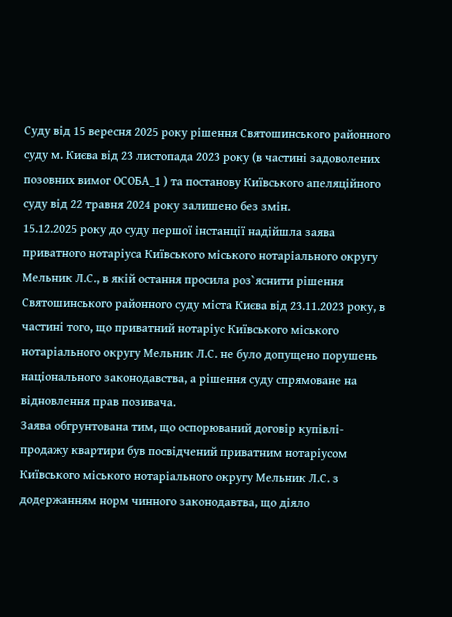Суду від 15 вересня 2025 року рішення Святошинського районного суду м. Києва від 23 листопада 2023 року (в частині задоволених позовних вимог ОСОБА_1 ) та постанову Київського апеляційного суду від 22 травня 2024 року залишено без змін.
15.12.2025 року до суду першої інстанції надійшла заява приватного нотаріуса Київського міського нотаріального округу Мельник Л.С., в якій остання просила роз`яснити рішення Святошинського районного суду міста Києва від 23.11.2023 року, в частині того, що приватний нотаріус Київського міського нотаріального округу Мельник Л.С. не було допущено порушень національного законодавства, а рішення суду спрямоване на відновлення прав позивача.
Заява обгрунтована тим, що оспорюваний договір купівлі-продажу квартири був посвідчений приватним нотаріусом Київського міського нотаріального округу Мельник Л.С. з додержанням норм чинного законодавтва, що діяло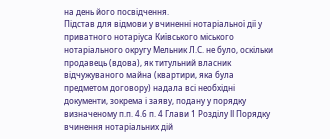на день його посвідчення.
Підстав для відмови у вчиненні нотаріальної дії у приватного нотаріуса Київського міського нотаріального округу Мельник Л.С. не було, оскільки продавець (вдова), як титульний власник відчужуваного майна (квартири, яка була предметом договору) надала всі необхідні документи, зокрема і заяву, подану у порядку визначеному п.п. 4.6 п. 4 Глави 1 Розділу ІІ Порядку вчинення нотаріальних дій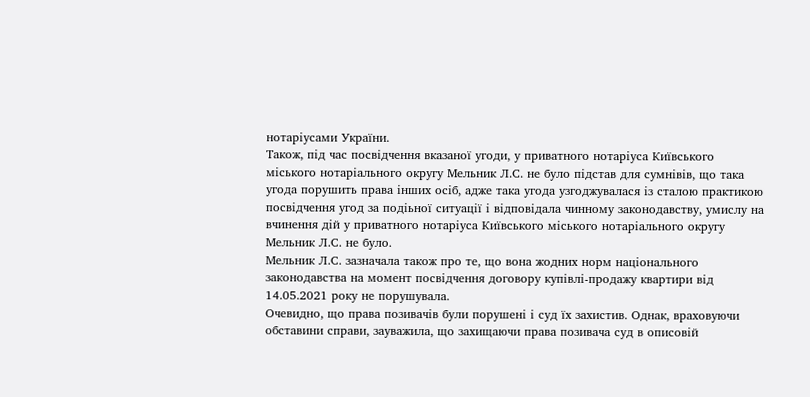нотаріусами України.
Також, під час посвідчення вказаної угоди, у приватного нотаріуса Київського міського нотаріального округу Мельник Л.С. не було підстав для сумнівів, що така угода порушить права інших осіб, адже така угода узгоджувалася із сталою практикою посвідчення угод за подіьної ситуації і відповідала чинному законодавству, умислу на вчинення дій у приватного нотаріуса Київського міського нотаріального округу Мельник Л.С. не було.
Мельник Л.С. зазначала також про те, що вона жодних норм національного законодавства на момент посвідчення договору купівлі-продажу квартири від 14.05.2021 року не порушувала.
Очевидно, що права позивачів були порушені і суд їх захистив. Однак, враховуючи обставини справи, зауважила, що захищаючи права позивача суд в описовій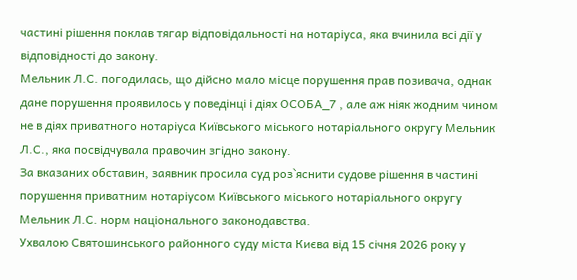частині рішення поклав тягар відповідальності на нотаріуса, яка вчинила всі дії у відповідності до закону.
Мельник Л.С. погодилась, що дійсно мало місце порушення прав позивача, однак дане порушення проявилось у поведінці і діях ОСОБА_7 , але аж ніяк жодним чином не в діях приватного нотаріуса Київського міського нотаріального округу Мельник Л.С., яка посвідчувала правочин згідно закону.
За вказаних обставин, заявник просила суд роз`яснити судове рішення в частині порушення приватним нотаріусом Київського міського нотаріального округу Мельник Л.С. норм національного законодавства.
Ухвалою Святошинського районного суду міста Києва від 15 січня 2026 року у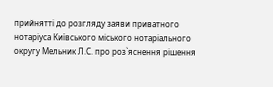прийнятті до розгляду заяви приватного нотаріуса Київського міського нотаріального округу Мельник Л.С. про роз`яснення рішення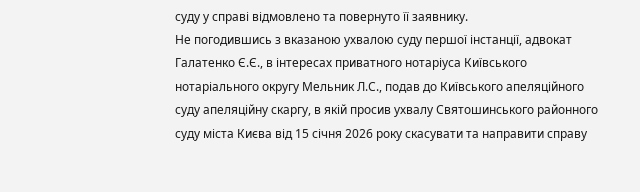суду у справі відмовлено та повернуто її заявнику.
Не погодившись з вказаною ухвалою суду першої інстанції, адвокат Галатенко Є.Є., в інтересах приватного нотаріуса Київського нотаріального округу Мельник Л.С., подав до Київського апеляційного суду апеляційну скаргу, в якій просив ухвалу Святошинського районного суду міста Києва від 15 січня 2026 року скасувати та направити справу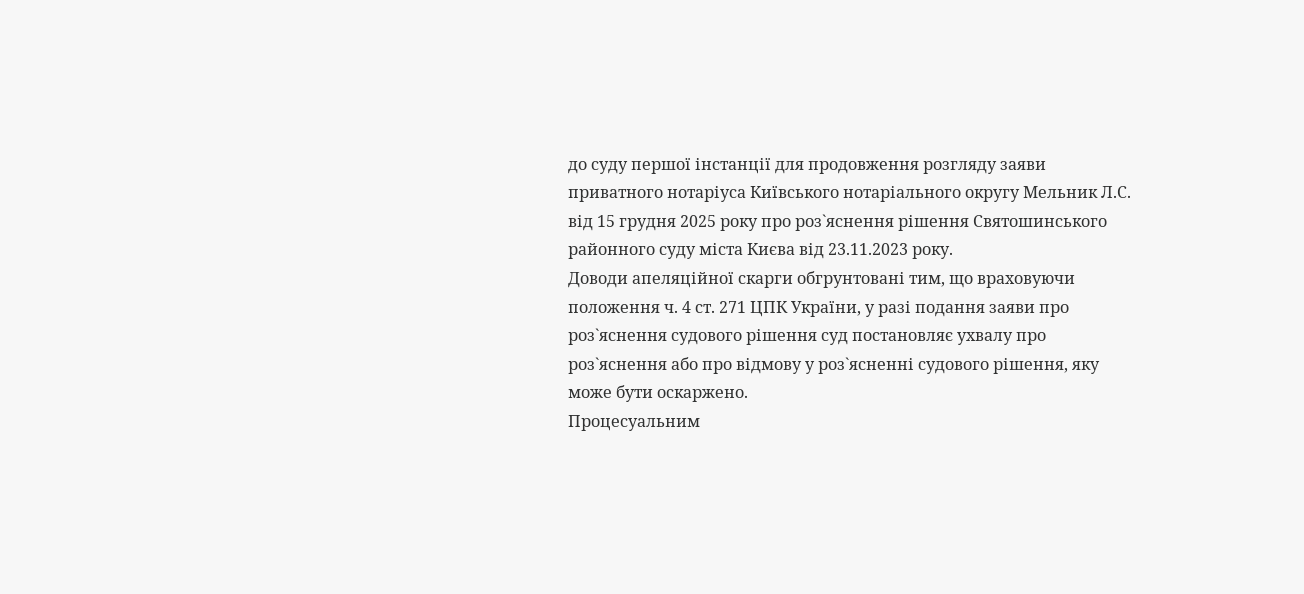до суду першої інстанції для продовження розгляду заяви приватного нотаріуса Київського нотаріального округу Мельник Л.С. від 15 грудня 2025 року про роз`яснення рішення Святошинського районного суду міста Києва від 23.11.2023 року.
Доводи апеляційної скарги обгрунтовані тим, що враховуючи положення ч. 4 ст. 271 ЦПК України, у разі подання заяви про роз`яснення судового рішення суд постановляє ухвалу про роз`яснення або про відмову у роз`ясненні судового рішення, яку може бути оскаржено.
Процесуальним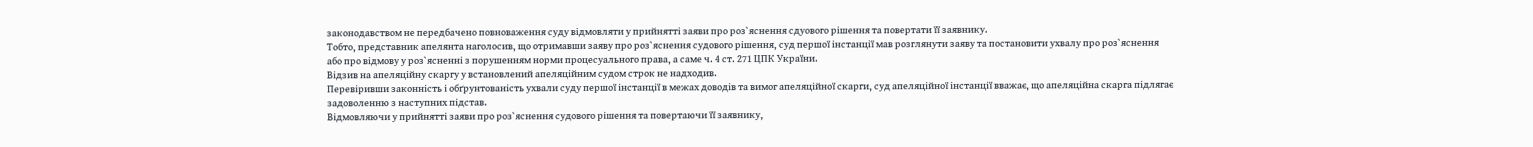законодавством не передбачено повноваження суду відмовляти у прийнятті заяви про роз`яснення сдуового рішення та повертати її заявнику.
Тобто, представник апелянта наголосив, що отримавши заяву про роз`яснення судового рішення, суд першої інстанції мав розглянути заяву та постановити ухвалу про роз`яснення або про відмову у роз`ясненні з порушенням норми процесуального права, а саме ч. 4 ст. 271 ЦПК України.
Відзив на апеляційну скаргу у встановлений апеляційним судом строк не надходив.
Перевіривши законність і обґрунтованість ухвали суду першої інстанції в межах доводів та вимог апеляційної скарги, суд апеляційної інстанції вважає, що апеляційна скарга підлягає задоволенню з наступних підстав.
Відмовляючи у прийнятті заяви про роз`яснення судового рішення та повертаючи її заявнику,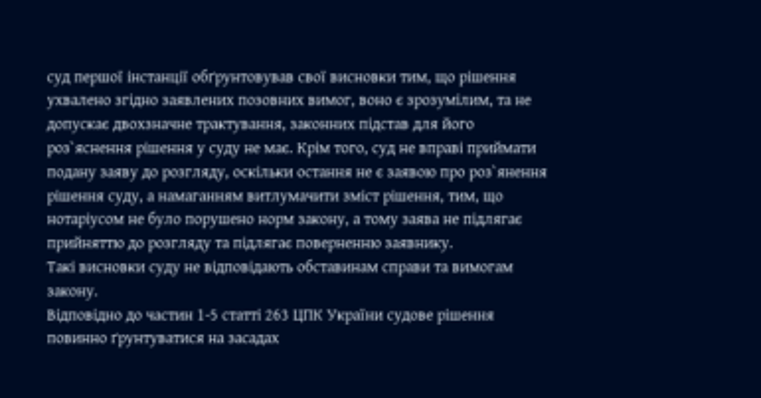суд першої інстанції обґрунтовував свої висновки тим, що рішення ухвалено згідно заявлених позовних вимог, воно є зрозумілим, та не допускає двохзначне трактування, законних підстав для його роз`яснення рішення у суду не має. Крім того, суд не вправі приймати подану заяву до розгляду, оскільки остання не є заявою про роз`янення рішення суду, а намаганням витлумачити зміст рішення, тим, що нотаріусом не було порушено норм закону, а тому заява не підлягає прийняттю до розгляду та підлягає поверненню заявнику.
Такі висновки суду не відповідають обставинам справи та вимогам закону.
Відповідно до частин 1-5 статті 263 ЦПК України судове рішення повинно ґрунтуватися на засадах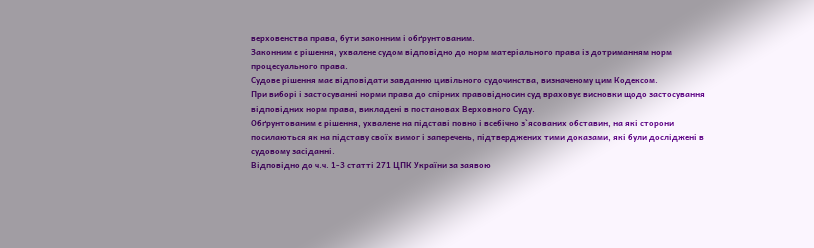верховенства права, бути законним і обґрунтованим.
Законним є рішення, ухвалене судом відповідно до норм матеріального права із дотриманням норм процесуального права.
Судове рішення має відповідати завданню цивільного судочинства, визначеному цим Кодексом.
При виборі і застосуванні норми права до спірних правовідносин суд враховує висновки щодо застосування відповідних норм права, викладені в постановах Верховного Суду.
Обґрунтованим є рішення, ухвалене на підставі повно і всебічно з`ясованих обставин, на які сторони посилаються як на підставу своїх вимог і заперечень, підтверджених тими доказами, які були досліджені в судовому засіданні.
Відповідно до ч.ч. 1-3 статті 271 ЦПК України за заявою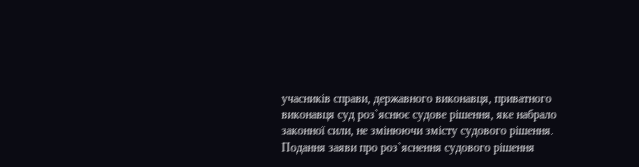учасників справи, державного виконавця, приватного виконавця суд роз`яснює судове рішення, яке набрало законної сили, не змінюючи змісту судового рішення. Подання заяви про роз`яснення судового рішення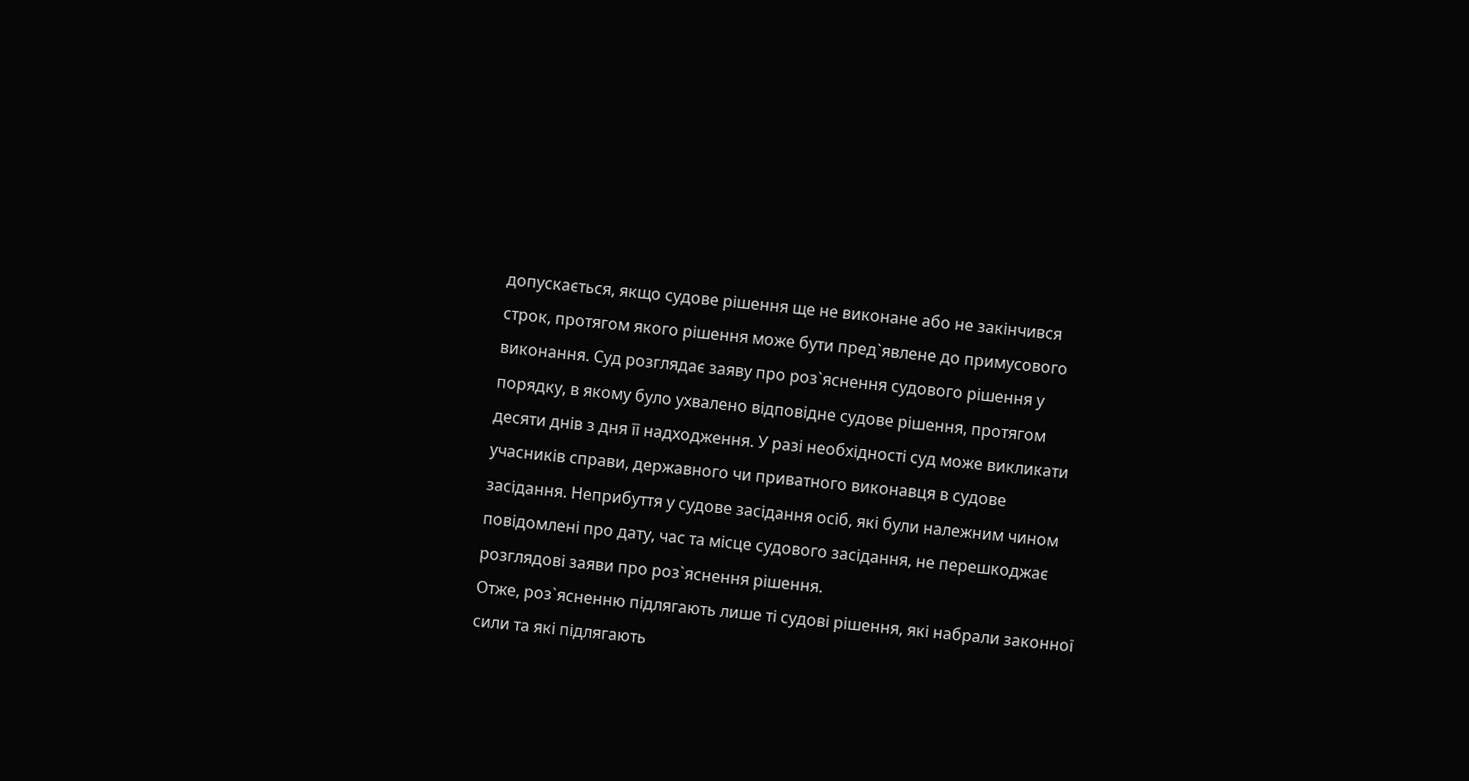допускається, якщо судове рішення ще не виконане або не закінчився строк, протягом якого рішення може бути пред`явлене до примусового виконання. Суд розглядає заяву про роз`яснення судового рішення у порядку, в якому було ухвалено відповідне судове рішення, протягом десяти днів з дня її надходження. У разі необхідності суд може викликати учасників справи, державного чи приватного виконавця в судове засідання. Неприбуття у судове засідання осіб, які були належним чином повідомлені про дату, час та місце судового засідання, не перешкоджає розглядові заяви про роз`яснення рішення.
Отже, роз`ясненню підлягають лише ті судові рішення, які набрали законної сили та які підлягають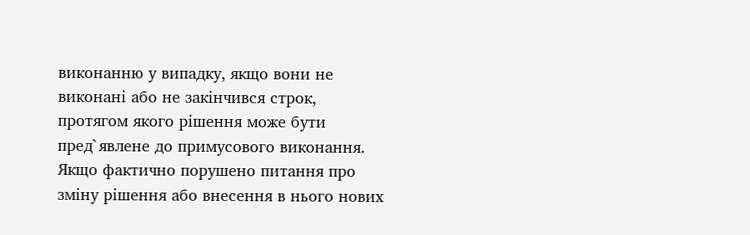виконанню у випадку, якщо вони не виконані або не закінчився строк, протягом якого рішення може бути пред`явлене до примусового виконання.
Якщо фактично порушено питання про зміну рішення або внесення в нього нових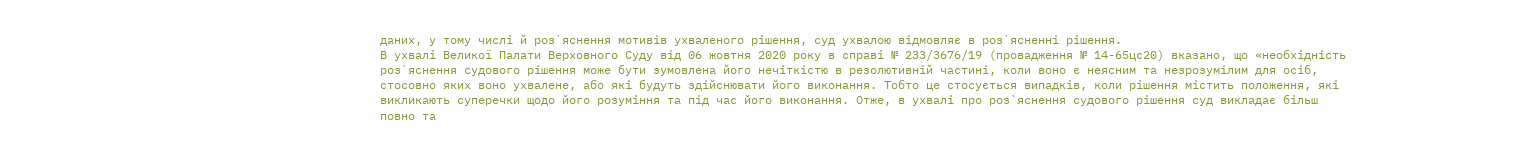даних, у тому числі й роз`яснення мотивів ухваленого рішення, суд ухвалою відмовляє в роз`ясненні рішення.
В ухвалі Великої Палати Верховного Суду від 06 жовтня 2020 року в справі № 233/3676/19 (провадження № 14-65цс20) вказано, що «необхідність роз`яснення судового рішення може бути зумовлена його нечіткістю в резолютивній частині, коли воно є неясним та незрозумілим для осіб, стосовно яких воно ухвалене, або які будуть здійснювати його виконання. Тобто це стосується випадків, коли рішення містить положення, які викликають суперечки щодо його розуміння та під час його виконання. Отже, в ухвалі про роз`яснення судового рішення суд викладає більш повно та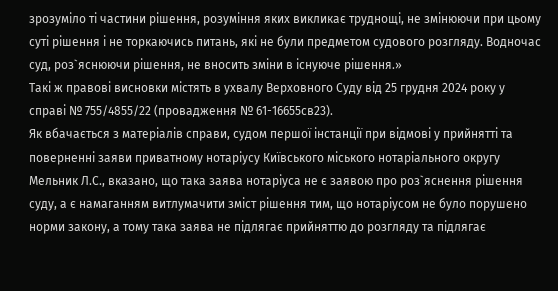зрозуміло ті частини рішення, розуміння яких викликає труднощі, не змінюючи при цьому суті рішення і не торкаючись питань, які не були предметом судового розгляду. Водночас суд, роз`яснюючи рішення, не вносить зміни в існуюче рішення.»
Такі ж правові висновки містять в ухвалу Верховного Суду від 25 грудня 2024 року у справі № 755/4855/22 (провадження № 61-16655св23).
Як вбачається з матеріалів справи, судом першої інстанції при відмові у прийнятті та поверненні заяви приватному нотаріусу Київського міського нотаріального округу Мельник Л.С., вказано, що така заява нотаріуса не є заявою про роз`яснення рішення суду, а є намаганням витлумачити зміст рішення тим, що нотаріусом не було порушено норми закону, а тому така заява не підлягає прийняттю до розгляду та підлягає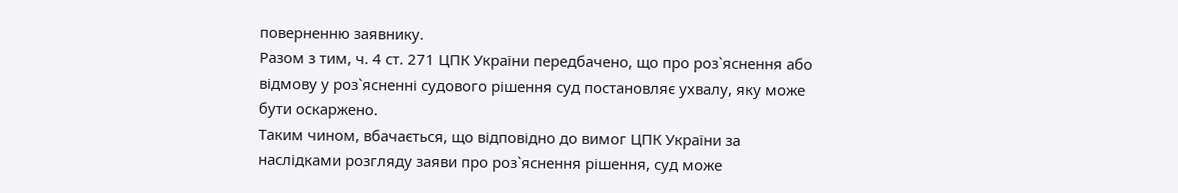поверненню заявнику.
Разом з тим, ч. 4 ст. 271 ЦПК України передбачено, що про роз`яснення або відмову у роз`ясненні судового рішення суд постановляє ухвалу, яку може бути оскаржено.
Таким чином, вбачається, що відповідно до вимог ЦПК України за наслідками розгляду заяви про роз`яснення рішення, суд може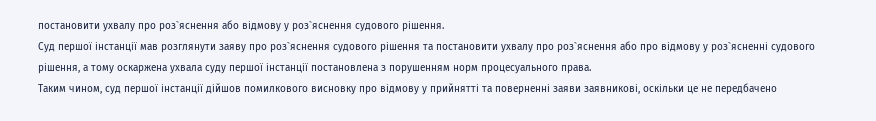постановити ухвалу про роз`яснення або відмову у роз`яснення судового рішення.
Суд першої інстанції мав розглянути заяву про роз`яснення судового рішення та постановити ухвалу про роз`яснення або про відмову у роз`ясненні судового рішення, а тому оскаржена ухвала суду першої інстанції постановлена з порушенням норм процесуального права.
Таким чином, суд першої інстанції дійшов помилкового висновку про відмову у прийнятті та поверненні заяви заявникові, оскільки це не передбачено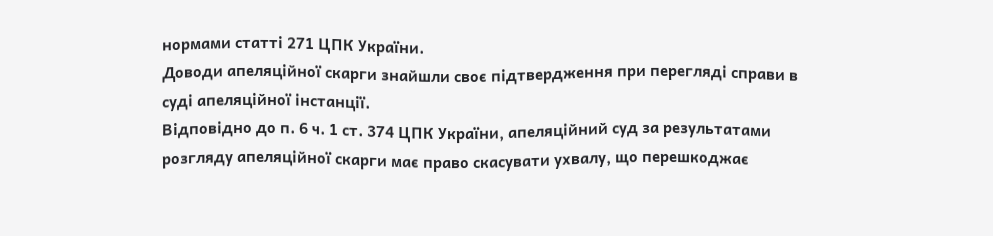нормами статті 271 ЦПК України.
Доводи апеляційної скарги знайшли своє підтвердження при перегляді справи в суді апеляційної інстанції.
Відповідно до п. 6 ч. 1 ст. 374 ЦПК України, апеляційний суд за результатами розгляду апеляційної скарги має право скасувати ухвалу, що перешкоджає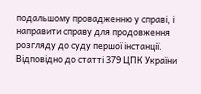подальшому провадженню у справі, і направити справу для продовження розгляду до суду першої інстанції.
Відповідно до статті 379 ЦПК України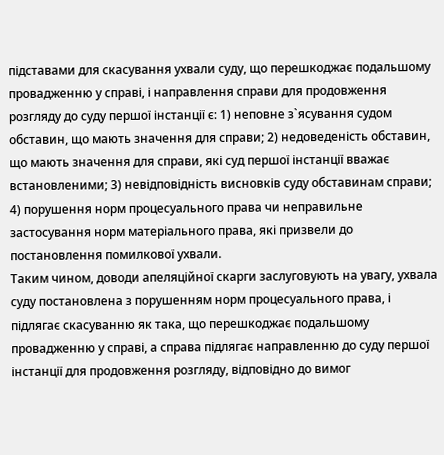підставами для скасування ухвали суду, що перешкоджає подальшому провадженню у справі, і направлення справи для продовження розгляду до суду першої інстанції є: 1) неповне з`ясування судом обставин, що мають значення для справи; 2) недоведеність обставин, що мають значення для справи, які суд першої інстанції вважає встановленими; 3) невідповідність висновків суду обставинам справи; 4) порушення норм процесуального права чи неправильне застосування норм матеріального права, які призвели до постановлення помилкової ухвали.
Таким чином, доводи апеляційної скарги заслуговують на увагу, ухвала суду постановлена з порушенням норм процесуального права, і підлягає скасуванню як така, що перешкоджає подальшому провадженню у справі, а справа підлягає направленню до суду першої інстанції для продовження розгляду, відповідно до вимог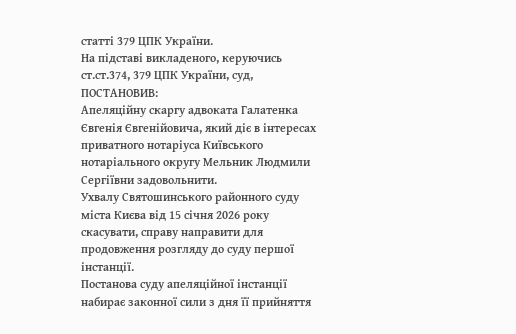статті 379 ЦПК України.
На підставі викладеного, керуючись ст.ст.374, 379 ЦПК України, суд,
ПОСТАНОВИВ:
Апеляційну скаргу адвоката Галатенка Євгенія Євгенійовича, який діє в інтересах приватного нотаріуса Київського нотаріального округу Мельник Людмили Сергіївни задовольнити.
Ухвалу Святошинського районного суду міста Києва від 15 січня 2026 року скасувати, справу направити для продовження розгляду до суду першої інстанції.
Постанова суду апеляційної інстанції набирає законної сили з дня її прийняття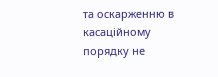та оскарженню в касаційному порядку не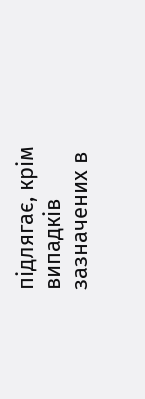підлягає, крім випадків зазначених в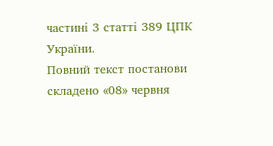частині 3 статті 389 ЦПК України.
Повний текст постанови складено «08» червня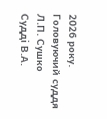2026 року.
Головуючий суддя Л.П. Сушко
Судді В.А.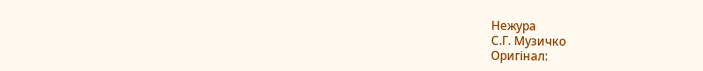Нежура
С.Г. Музичко
Оригінал: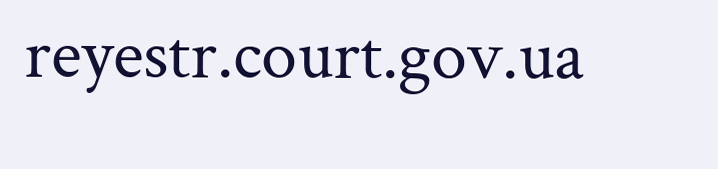reyestr.court.gov.ua